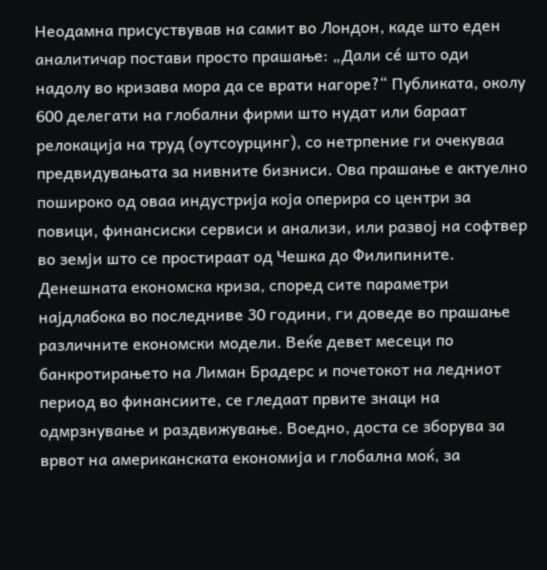Неодамна присуствував на самит во Лондон, каде што еден аналитичар постави просто прашање: „Дали сé што оди надолу во кризава мора да се врати нагоре?“ Публиката, околу 600 делегати на глобални фирми што нудат или бараат релокација на труд (оутсоурцинг), со нетрпение ги очекуваа предвидувањата за нивните бизниси. Ова прашање е актуелно пошироко од оваа индустрија која оперира со центри за повици, финансиски сервиси и анализи, или развој на софтвер во земји што се простираат од Чешка до Филипините.
Денешната економска криза, според сите параметри најдлабока во последниве 30 години, ги доведе во прашање различните економски модели. Веќе девет месеци по банкротирањето на Лиман Брадерс и почетокот на ледниот период во финансиите, се гледаат првите знаци на одмрзнување и раздвижување. Воедно, доста се зборува за врвот на американската економија и глобална моќ, за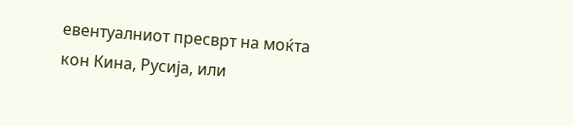евентуалниот пресврт на моќта кон Кина, Русија, или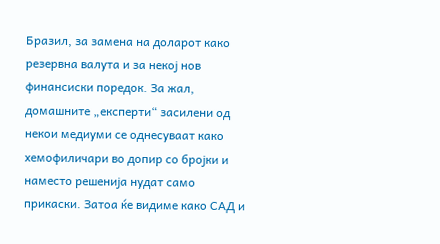Бразил, за замена на доларот како резервна валута и за некој нов финансиски поредок. За жал, домашните „експерти“ засилени од некои медиуми се однесуваат како хемофиличари во допир со бројки и наместо решенија нудат само прикаски. Затоа ќе видиме како САД и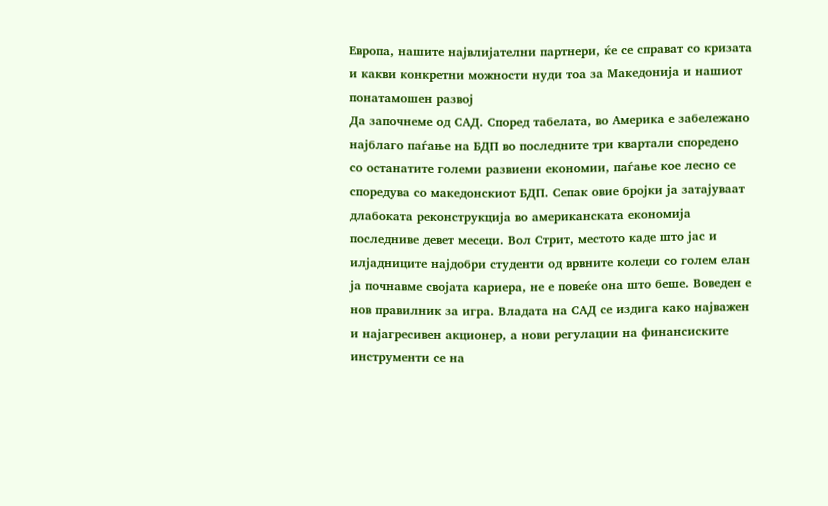Европа, нашите највлијателни партнери, ќе се справат со кризата и какви конкретни можности нуди тоа за Македонија и нашиот понатамошен развој
Да започнеме од САД. Според табелата, во Америка е забележано најблаго паѓање на БДП во последните три квартали споредено со останатите големи развиени економии, паѓање кое лесно се споредува со македонскиот БДП. Сепак овие бројки ја затајуваат длабоката реконструкција во американската економија последниве девет месеци. Вол Стрит, местото каде што јас и илјадниците најдобри студенти од врвните колеџи со голем елан ја почнавме својата кариера, не е повеќе она што беше. Воведен е нов правилник за игра. Владата на САД се издига како најважен и најагресивен акционер, а нови регулации на финансиските инструменти се на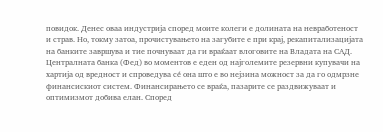повидок. Денес оваа индустрија според моите колеги е долината на невработеност и страв. Но, токму затоа, прочистувањето на загубите е при крај, рекапитализацијата на банките завршува и тие почнуваат да ги враќаат влоговите на Владата на САД. Централната банка (Фед) во моментов е еден од најголемите резервни купувачи на хартија од вредност и спроведува сé она што е во нејзина можност за да го одмрзне финансискиот систем. Финансирањето се враќа, пазарите се раздвижуваат и оптимизмот добива елан. Според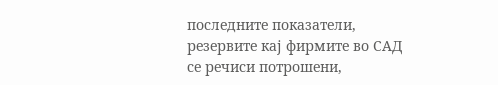последните показатели, резервите кај фирмите во САД се речиси потрошени,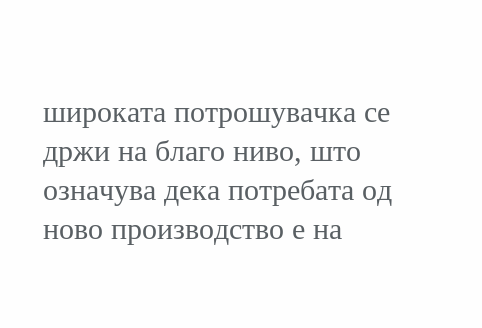широката потрошувачка се држи на благо ниво, што означува дека потребата од ново производство е на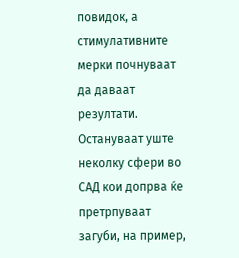повидок, а стимулативните мерки почнуваат да даваат резултати. Остануваат уште неколку сфери во САД кои допрва ќе претрпуваат загуби, на пример,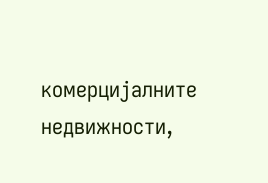комерцијалните недвижности,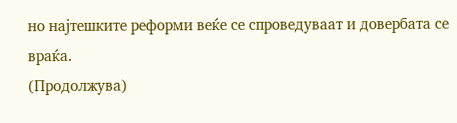но најтешките реформи веќе се спроведуваат и довербата се враќа.
(Продолжува)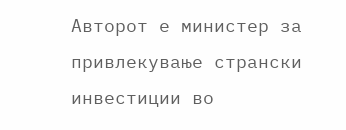Авторот е министер за привлекување странски инвестиции во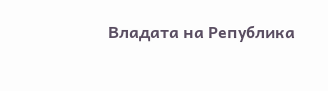Владата на Република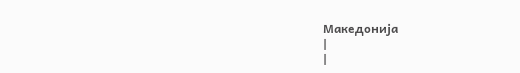Македонија
|
|